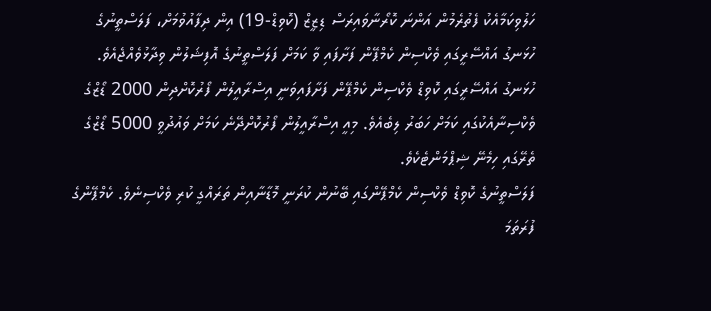ހަލުވިކަމާއެކު ފެތުރެމުން އަންނަ ކޮރޯނާވައިރަސް ޑިޒީޒް (ކޮވިޑް-19) އިން ދިފާއުވުމަށް، ފަލަސްތީނުގެ ހުޅަނގު އައްސޭރީގައި ވެކްސިން ކެމްޕޭން ފަށާފައި ވާ ކަމަށް ފަލަސްތީނުގެ އޮފިޝަލުން ވިދާޅުވެއްޖެއެވެ.
ހުޅަނގު އައްސޭރީގައި ކޮވިޑް ވެކްސިން ކެމްޕޭން ފަށާފައިވަނީ އިސްރާއީލުން ފޯރުކޮށްދިން 2000 ޑޯޒްގެ ވެކްސިނާއެކުގައި ކަމަށް ހަބަރު ލިބެއެވެ. މިއީ އިސްރާއީލުން ފޯރުކޮށްދޭނެ ކަމަށް ވައުދުވީ 5000 ޑޯޒްގެ ތެރޭގައި ހިމެނޭ ޝިޕްމަންޓެކެވެ.
ފަލަސްތީނުގެ ކޮވިޑް ވެކްސިން ކެމްޕޭންގައި ބޭނުން ކުރަނީ މޮޑާނާއިން ތަރައްގީ ކުރި ވެކްސިނެވެ. ކެމްޕޭންގެ ފުރަތަމަ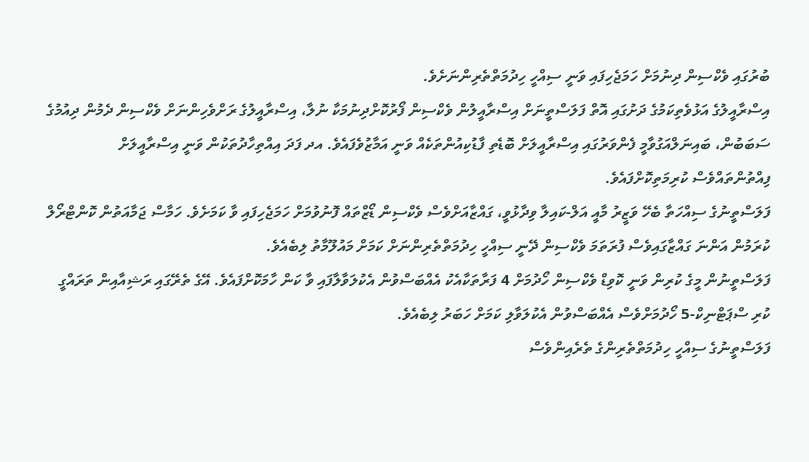ބުރުގައި ވެކްސިން ދިނުމަށް ހަމަޖެހިފައި ވަނީ ސިއްހީ ހިދުމަތްތެރިންނަށެވެ.
އިސްރާއީލުގެ އަޅުވެތިކަމުގެ ދަށުގައި އޮތް ފަލަސްތީނަށް އިސްރާއީލުން ވެކްސިން ފޯރުކޮށްދިނުމަކާ ނުލާ، އިސްރާއީލުގެ ރަށްވެހިންނަށް ވެކްސިން ދެމުން ދިއުމުގެ ސަބަބުން، ބައިނަލްއަގުވާމީ ފެންވަރުގައި އިސްރާއީލަށް ބޮޑެތި ފާޑުކިއުންތަކެއް ވަނީ އަމާޒުވެފައެވެ. އދ ފަދަ އިއްތިހާދުތަކުން ވަނީ އިސްރާއީލަށް ފިއްތުންތައްވެސް ކުރިމަތިކޮށްފައެވެ.
ފަލަސްތީނުގެ ސިއްހަތާ ބެހޭ ވަޒީރު މާއީ އަލް-ކައިލާ ވިދާޅުވީ، ގައްޒާއަށްވެސް ވެކްސިން ޑޯޒްތައް ފޮނުވުމަށް ހަމަޖެހިފައި ވާ ކަމަށެވެ. ހަމާސް ޖަމާއަތުން ކޮންޓްރޯލް ކުރަމުން އަންނަ ގައްޒާގައިވެސް ފުރަތަމަ ވެކްސިން ދޭނީ ސިއްހީ ހިދުމަތްތެރިންނަށް ކަމަށް މައުލޫމާތު ލިބެއެވެ.
ފަލަސްތީނުން މީގެ ކުރިން ވަނީ ކޮވިޑް ވެކްސިން ހޯދުމަށް 4 ފަރާތަކާއެކު އެއްބަސްވުން އެކުލަވާލާފައި ވާ ކަން ހާމަކޮށްފައެވެ. އޭގެ ތެރޭގައި ރަޝިއާއިން ތަރައްގީ ކުރި ސްޕަޓްނިކް-5 ހޯދުމަށްވެސް އެއްބަސްވުން އެކުލަވާލި ކަމަށް ހަބަރު ލިބެއެވެ.
ފަލަސްތީނުގެ ސިއްހީ ހިދުމަތްތެރިންގެ ތެރެއިންވެސް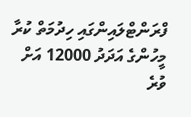ފްރަންޓްލައިންގައި ހިދުމަތް ކުރާ މީހުންގެ އަދަދު 12000 އަށް ވުރެ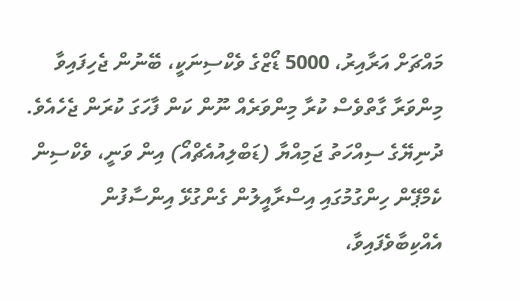މައްޗަށް އަރާއިރު، 5000 ޑޯޒްގެ ވެކްސިނަކީ، ބޭނުން ޖެހިފައިވާ މިންވަރާ ގާތްވެސް ކުރާ މިންވަރެއް ނޫން ކަން ފާހަގަ ކުރަން ޖެހެއެވެ.
ދުނިޔޭގެ ސިއްހަތު ޖަމިއްޔާ (ޑަބްލިއުއެޗްއޯ) އިން ވަނީ، ވެކްސިން ކެމްޕޭން ހިންގުމުގައި އިސްރާއީލުން ގެންގުޅޭ އިންސާފުން އެއްކިބާވެފައިވާ،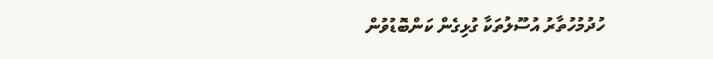ހުދުމުހުތާރު އުސޫލުތަކާ ގުޅިގެން ކަންބޮޑުވުން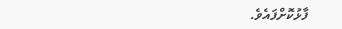ފާޅުކޮށްފައެވެ.